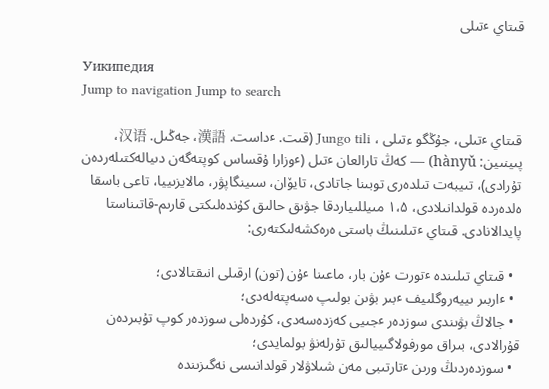قىتاي ٴتىلى

Уикипедия
Jump to navigation Jump to search

قىتاي ٴتىلى، جۇڭگو ءتىلى ، Jungo tili (قىت. ٴداست. 漢語، جەڭىل. 汉语، پىينىين: hànyǔ) — كەڭ تارالعان ٴتىل (ٴوزارا ۇقساس كوپتەگەن دىيالەكتىلەردەن تۇرادى)، تىيبەت تىلدەرى توبىنا جاتادى، تايۆان، سىينگاپۋر، مالايزىييا، تاعى باسقا ەلدەردە قولدانىلادى، ۱،۵ مىيللىياردقا جۋىق حالىق كۇندەلىكتى قارىم-قاتىناستا پايدالانادى. قىتاي ٴتىلىنىڭ باستى ەرەكشەلىكتەرى:

  • قىتاي تىلىندە ٴتورت ٴۇن بار، ماعىنا ٴۇن (تون) ارقىلى انىقتالادى؛
  • ٴاربىر ىييەروگلىيف ٴبىر بۋىن بولىپ ەسەپتەلەدى؛
  • جالاڭ بۋىندى سوزدەر ٴجىيى كەزدەسەدى، كۇردەلى سوزدەر كوپ تۇبىردەن قۇرالادى، بىراق مورفولاگىييالىق تۇرلەنۋ بولمايدى؛
  • سوزدەردىڭ ورىن ٴتارتىبى مەن شىلاۋلار قولدانىسى نەگىزىندە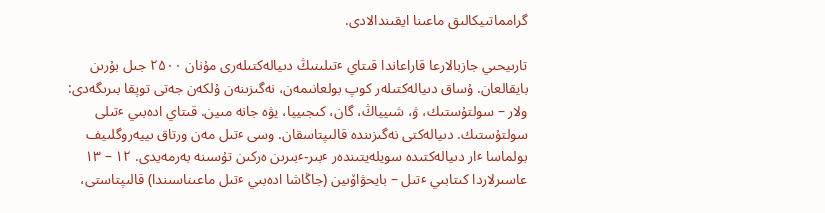گرامماتىيكالىق ماعىنا ايقىندالادى.

تارىيحىي جازبالارعا قاراعاندا قىتاي ٴتىلىنىڭ دىيالەكتىلەرى مۇنان ۲۵۰۰ جىل بۇرىن بايقالعان. ۇساق دىيالەكتىلەر كوپ بولعانىمەن، نەگىزىنەن ۇلكەن جەتى توپقا بىرىگەدى: ولار – سولتۇستىك، ۋ، شىيياڭ، گان، كىجىييا، يۋە جانە مىين. قىتاي ادەبىي ٴتىلى سولتۇستىك. دىيالەكتى نەگىزىندە قالىپتاسقان. وسى ٴتىل مەن ورتاق ىييەروگلىيف بولماسا ٴار دىيالەكتىدە سويلەيتىندەر ٴبىر-ٴبىرىن ەركىن تۇسىنە بەرمەيدى. ۱۲ – ۱۳ عاسىرلاردا كىتابىي ٴتىل – بايحۋاۆىين (جاڭاشا ادەبىي ٴتىل ماعىناسىندا) قالىپتاستى،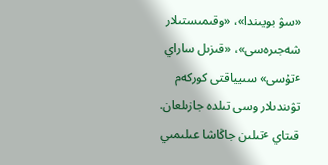«سۋ بويىندا»، «وقىمىستىلار شەجىرەسى»، «قىزىل ساراي ٴتۇسى» سىيياقتى كوركەم تۋىندىلار وسى تىلدە جازىلعان. قىتاي ٴتىلىن جاڭاشا عىلىمىي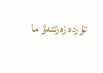تۇردە زەرتتەۋ ما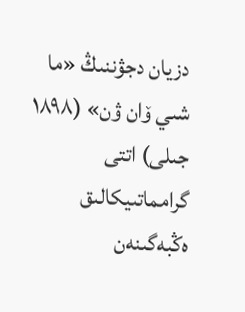دزيان دجۋننىڭ «ما شىي ۆان ۋن» (۱۸۹۸ جىلى) اتتى گرامماتىيكالىق ەڭبەگىنەن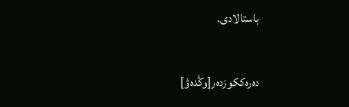باستالادى.

دەرەككوزدەر[وڭدەۋ]